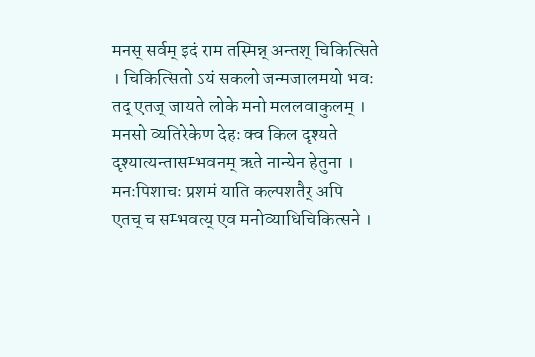मनस् सर्वम् इदं राम तस्मिन्न् अन्तश् चिकित्सिते । चिकित्सितो ऽयं सकलो जन्मजालमयो भवः
तद् एतज् जायते लोके मनो मललवाकुलम् । मनसो व्यतिरेकेण देहः क्व किल दृश्यते
दृश्यात्यन्तासम्भवनम् ऋते नान्येन हेतुना । मनःपिशाचः प्रशमं याति कल्पशतैर् अपि
एतच् च सम्भवत्य् एव मनोव्याधिचिकित्सने ।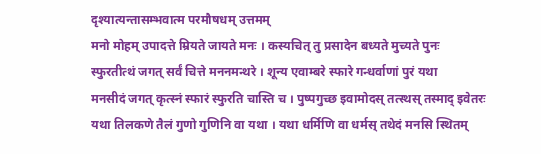दृश्यात्यन्तासम्भवात्म परमौषधम् उत्तमम्
मनो मोहम् उपादत्ते म्रियते जायते मनः । कस्यचित् तु प्रसादेन बध्यते मुच्यते पुनः
स्फुरतीत्थं जगत् सर्वं चित्ते मननमन्थरे । शून्य एवाम्बरे स्फारे गन्धर्वाणां पुरं यथा
मनसीदं जगत् कृत्स्नं स्फारं स्फुरति चास्ति च । पुष्पगुच्छ इवामोदस् तत्स्थस् तस्माद् इवेतरः
यथा तिलकणे तैलं गुणो गुणिनि वा यथा । यथा धर्मिणि वा धर्मस् तथेदं मनसि स्थितम्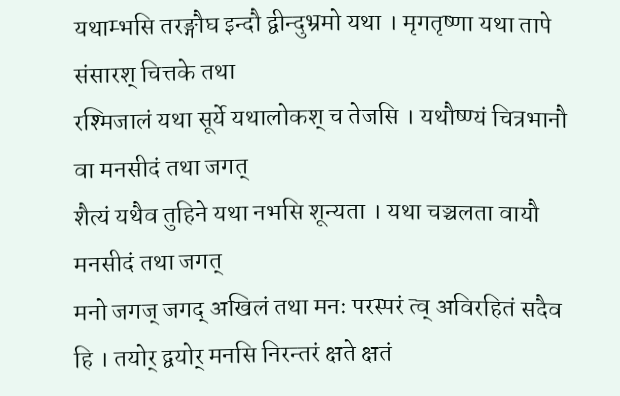यथाम्भसि तरङ्गौघ इन्दौ द्वीन्दुभ्रमो यथा । मृगतृष्णा यथा तापे संसारश् चित्तके तथा
रश्मिजालं यथा सूर्ये यथालोकश् च तेजसि । यथौष्ण्यं चित्रभानौ वा मनसीदं तथा जगत्
शैत्यं यथैव तुहिने यथा नभसि शून्यता । यथा चञ्चलता वायौ मनसीदं तथा जगत्
मनो जगज् जगद् अखिलं तथा मनः परस्परं त्व् अविरहितं सदैव हि । तयोर् द्वयोर् मनसि निरन्तरं क्षते क्षतं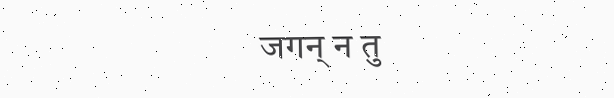जगन् न तु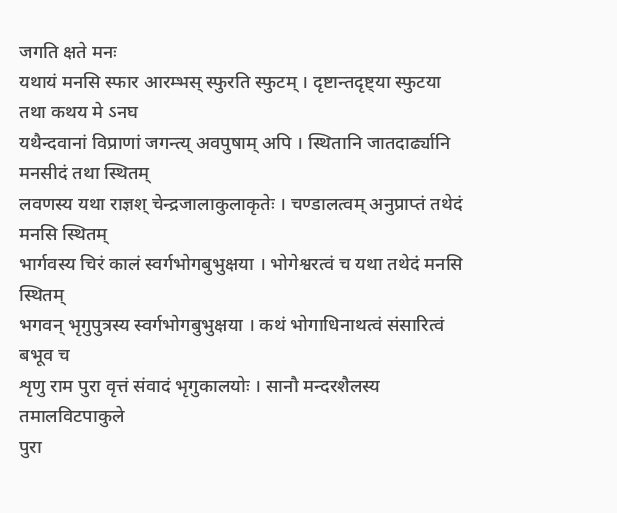जगति क्षते मनः
यथायं मनसि स्फार आरम्भस् स्फुरति स्फुटम् । दृष्टान्तदृष्ट्या स्फुटया तथा कथय मे ऽनघ
यथैन्दवानां विप्राणां जगन्त्य् अवपुषाम् अपि । स्थितानि जातदार्ढ्यानि मनसीदं तथा स्थितम्
लवणस्य यथा राज्ञश् चेन्द्रजालाकुलाकृतेः । चण्डालत्वम् अनुप्राप्तं तथेदं मनसि स्थितम्
भार्गवस्य चिरं कालं स्वर्गभोगबुभुक्षया । भोगेश्वरत्वं च यथा तथेदं मनसि स्थितम्
भगवन् भृगुपुत्रस्य स्वर्गभोगबुभुक्षया । कथं भोगाधिनाथत्वं संसारित्वं बभूव च
शृणु राम पुरा वृत्तं संवादं भृगुकालयोः । सानौ मन्दरशैलस्य तमालविटपाकुले
पुरा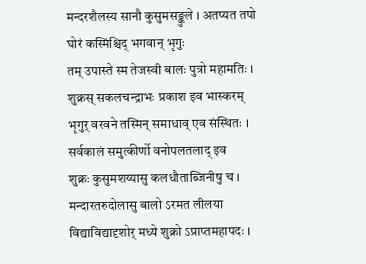मन्दरशैलस्य सानौ कुसुमसङ्कुले । अतप्यत तपो घोरं कस्मिंश्चिद् भगवान् भृगुः
तम् उपास्ते स्म तेजस्वी बालः पुत्रो महामतिः । शुक्रस् सकलचन्द्राभः प्रकाश इव भास्करम्
भृगुर् वरवने तस्मिन् समाधाव् एव संस्थितः । सर्वकालं समुत्कीर्णो वनोपलतलाद् इव
शुक्रः कुसुमशय्यासु कलधौताब्जिनीषु च । मन्दारतरुदोलासु बालो ऽरमत लीलया
विद्याविद्यादृशोर् मध्ये शुक्रो ऽप्राप्तमहापदः ।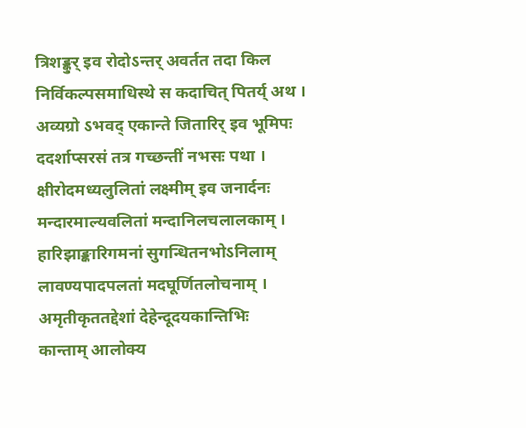त्रिशङ्कुर् इव रोदोऽन्तर् अवर्तत तदा किल
निर्विकल्पसमाधिस्थे स कदाचित् पितर्य् अथ । अव्यग्रो ऽभवद् एकान्ते जितारिर् इव भूमिपः
ददर्शाप्सरसं तत्र गच्छन्तीं नभसः पथा । क्षीरोदमध्यलुलितां लक्ष्मीम् इव जनार्दनः
मन्दारमाल्यवलितां मन्दानिलचलालकाम् । हारिझाङ्कारिगमनां सुगन्धितनभोऽनिलाम्
लावण्यपादपलतां मदघूर्णितलोचनाम् । अमृतीकृततद्देशां देहेन्दूदयकान्तिभिः
कान्ताम् आलोक्य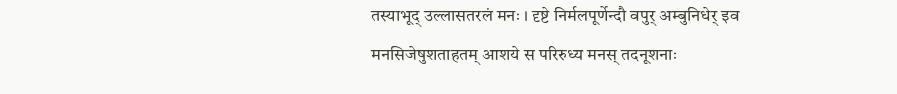तस्याभूद् उल्लासतरलं मनः । दृष्टे निर्मलपूर्णेन्दौ वपुर् अम्बुनिधेर् इव
मनसिजेषुशताहतम् आशये स परिरुध्य मनस् तदनूशनाः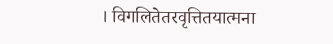। विगलितेतरवृत्तितयात्मना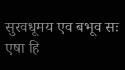सुरवधूमय एव बभूव सः
एषा हि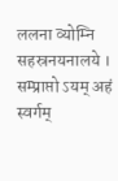ललना व्योम्नि सहस्रनयनालये । सम्प्राप्तो ऽयम् अहं स्वर्गम्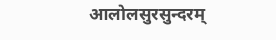आलोलसुरसुन्दरम्